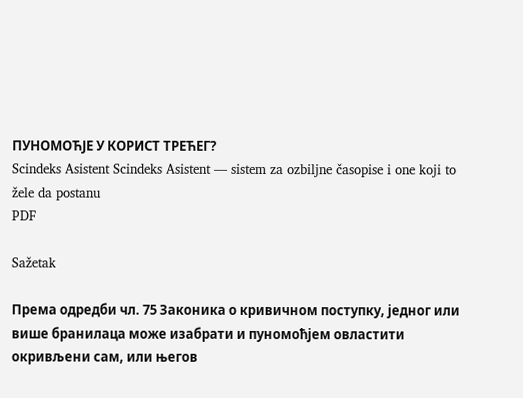ПУНОМОЋЈЕ У КОРИСТ ТРЕЋЕГ?
Scindeks Asistent Scindeks Asistent — sistem za ozbiljne časopise i one koji to žele da postanu
PDF

Sažetak

Према одредби чл. 75 Законика о кривичном поступку, једног или више бранилаца може изабрати и пуномоћјем овластити окривљени сам, или његов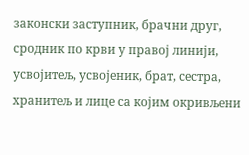законски заступник, брачни друг, сродник по крви у правој линији, усвојитељ, усвојеник, брат, сестра, хранитељ и лице са којим окривљени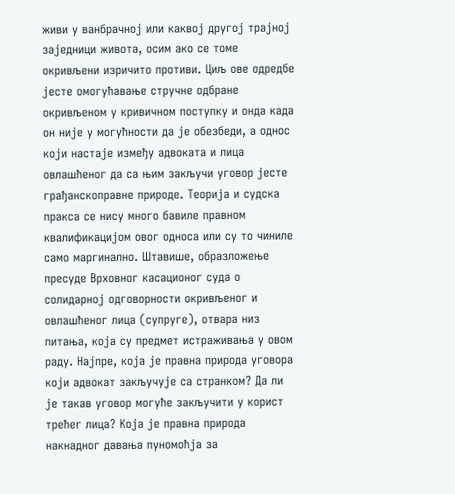живи у ванбрачној или каквој другој трајној заједници живота, осим ако се томе окривљени изричито противи. Циљ ове одредбе јесте омогућавање стручне одбране окривљеном у кривичном поступку и онда када он није у могућности да је обезбеди, а однос који настаје између адвоката и лица овлашћеног да са њим закључи уговор јесте грађанскоправне природе. Теорија и судска пракса се нису много бавиле правном квалификацијом овог односа или су то чиниле само маргинално. Штавише, образложење пресуде Врховног касационог суда о солидарној одговорности окривљеног и овлашћеног лица (супруге), отвара низ питања, која су предмет истраживања у овом раду. Најпре, која је правна природа уговора који адвокат закључује са странком? Да ли је такав уговор могуће закључити у корист трећег лица? Која је правна природа накнадног давања пуномоћја за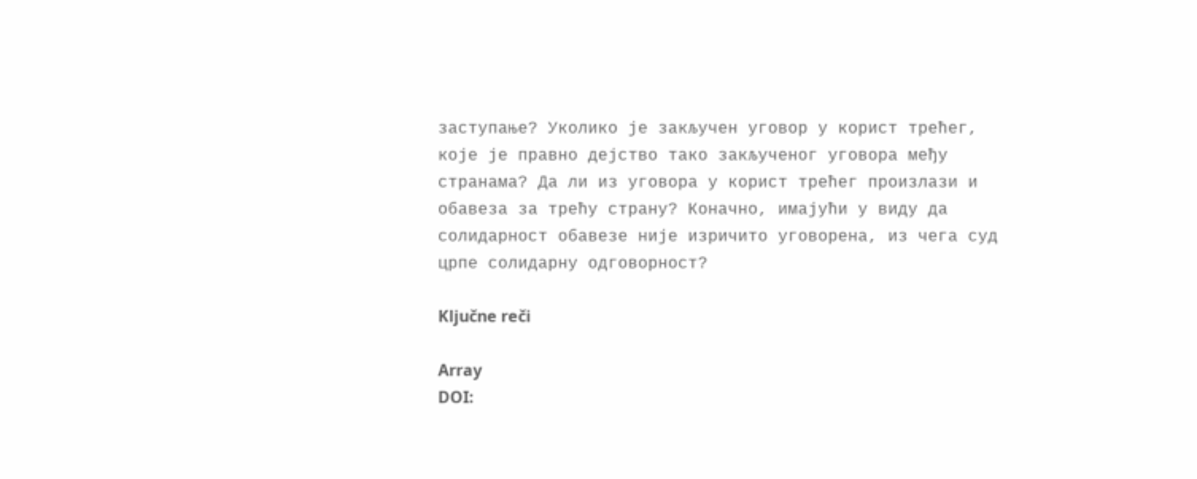заступање? Уколико је закључен уговор у корист трећег, које је правно дејство тако закљученог уговора међу странама? Да ли из уговора у корист трећег произлази и обавеза за трећу страну? Коначно, имајући у виду да солидарност обавезе није изричито уговорена, из чега суд црпе солидарну одговорност?

Ključne reči

Array
DOI: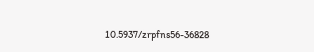10.5937/zrpfns56-36828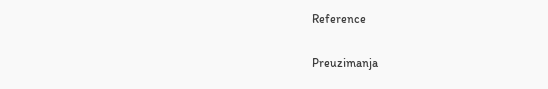Reference

Preuzimanja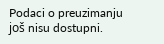Podaci o preuzimanju još nisu dostupni.